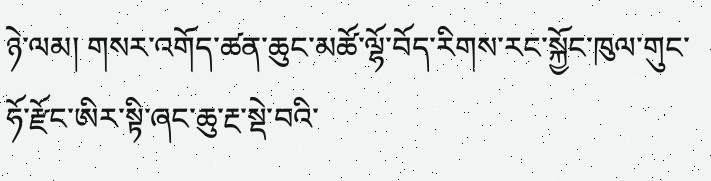ཉེ་ལམ། གསར་འགོད་ཚན་ཆུང་མཚོ་ལྷོ་བོད་རིགས་རང་སྐྱོང་ཁུལ་གུང་ཧོ་རྫོང་ཨིར་སྟི་ཞང་ཆུ་རྔ་སྡེ་བའི་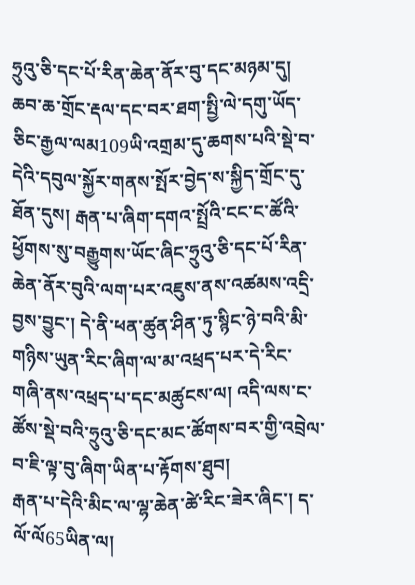ཧྲུའུ་ཅི་དང་པོ་རིན་ཆེན་ནོར་བུ་དང་མཉམ་དུ། ཆབ་ཆ་གྲོང་རྡལ་དང་བར་ཐག་སྤྱི་ལེ་དགུ་ཡོད་ཅིང་རྒྱལ་ལམ109ཡི་འགྲམ་དུ་ཆགས་པའི་སྡེ་བ་དེའི་དབུལ་སྐྱོར་གནས་སྤོར་བྱེད་ས་སྐྱིད་གྲོང་དུ་ཐོན་དུས། རྒན་པ་ཞིག་དགའ་སྤྲོའི་ངང་ང་ཚོའི་ཕྱོགས་སུ་བརྒྱུགས་ཡོང་ཞིང་ཧྲུའུ་ཅི་དང་པོ་རིན་ཆེན་ནོར་བུའི་ལག་པར་འཇུས་ནས་འཚམས་འདྲི་བྱས་བྱུང་། དེ་ནི་ཕན་ཚུན་ཤིན་ཏུ་སྙིང་ཉེ་བའི་མི་གཉིས་ཡུན་རིང་ཞིག་ལ་མ་འཕྲད་པར་དེ་རིང་གཞི་ནས་འཕྲད་པ་དང་མཚུངས་ལ། འདི་ལས་ང་ཚོས་སྡེ་བའི་ཧྲུའུ་ཅི་དང་མང་ཚོགས་བར་གྱི་འབྲེལ་བ་ཇི་ལྟ་བུ་ཞིག་ཡིན་པ་རྟོགས་ཐུབ།
རྒན་པ་དེའི་མིང་ལ་ལྷ་ཆེན་ཚེ་རིང་ཟེར་ཞིང་། ད་ལོ་ལོ65ཡིན་ལ།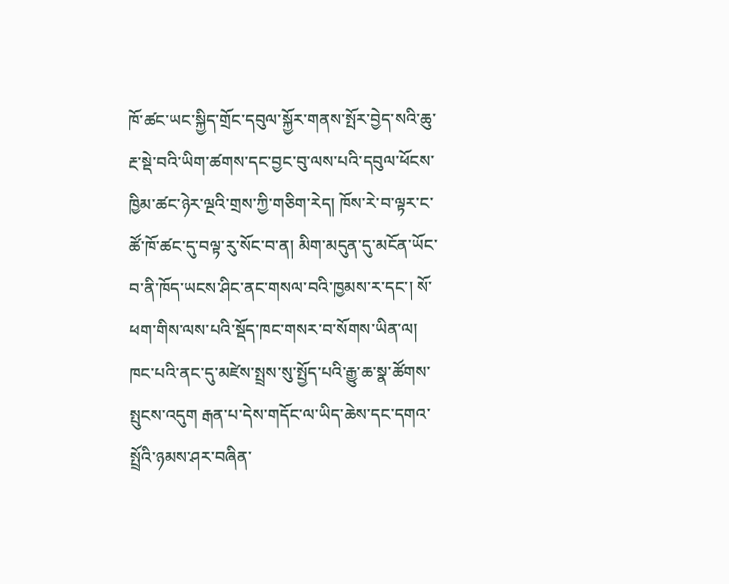ཁོ་ཚང་ཡང་སྐྱིད་གྲོང་དབུལ་སྐྱོར་གནས་སྤོར་བྱེད་སའི་ཆུ་རྔ་སྡེ་བའི་ཡིག་ཚགས་དང་བྱང་བུ་ལས་པའི་དབུལ་ཕོངས་ཁྱིམ་ཚང་ཉེར་ལྔའི་གྲས་ཀྱི་གཅིག་རེད། ཁོས་རེ་བ་ལྟར་ང་ཚོ་ཁོ་ཚང་དུ་བལྟ་རུ་སོང་བ་ན། མིག་མདུན་དུ་མངོན་ཡོང་བ་ནི་ཁོད་ཡངས་ཤིང་ནང་གསལ་བའི་ཁྱམས་ར་དང་། སོ་ཕག་གིས་ལས་པའི་སྡོད་ཁང་གསར་བ་སོགས་ཡིན་ལ། ཁང་པའི་ནང་དུ་མཛེས་སྤྲས་སུ་སྤྱོད་པའི་རྒྱུ་ཆ་སྣ་ཚོགས་སྤུངས་འདུག རྒན་པ་དེས་གདོང་ལ་ཡིད་ཆེས་དང་དགའ་སྤྲོའི་ཉམས་ཤར་བཞིན་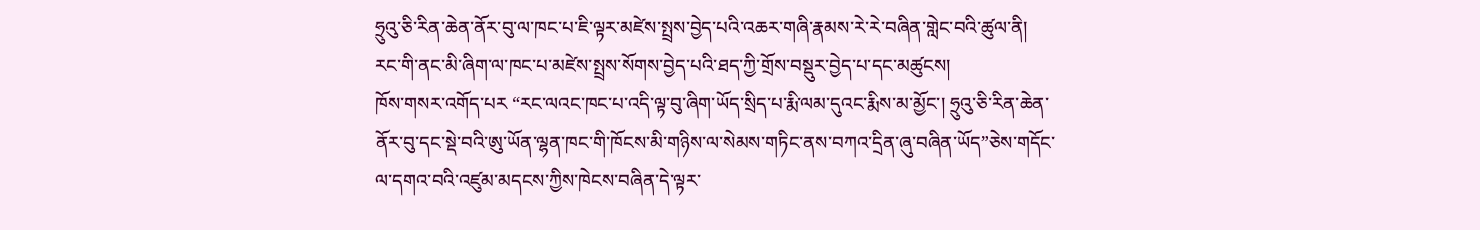ཧྲུའུ་ཅི་རིན་ཆེན་ནོར་བུ་ལ་ཁང་པ་ཇི་ལྟར་མཛེས་སྤྲས་བྱེད་པའི་འཆར་གཞི་རྣམས་རེ་རེ་བཞིན་གླེང་བའི་ཚུལ་ནི། རང་གི་ནང་མི་ཞིག་ལ་ཁང་པ་མཛེས་སྤྲས་སོགས་བྱེད་པའི་ཐད་ཀྱི་གྲོས་བསྡུར་བྱེད་པ་དང་མཚུངས།
ཁོས་གསར་འགོད་པར “རང་ལའང་ཁང་པ་འདི་ལྟ་བུ་ཞིག་ཡོད་སྲིད་པ་རྨི་ལམ་དུའང་རྨིས་མ་མྱོང་། ཧྲུའུ་ཅི་རིན་ཆེན་ནོར་བུ་དང་སྡེ་བའི་ཨུ་ཡོན་ལྷན་ཁང་གི་ཁོངས་མི་གཉིས་ལ་སེམས་གཏིང་ནས་བཀའ་དྲིན་ཞུ་བཞིན་ཡོད”ཅེས་གདོང་ལ་དགའ་བའི་འཛུམ་མདངས་ཀྱིས་ཁེངས་བཞིན་དེ་ལྟར་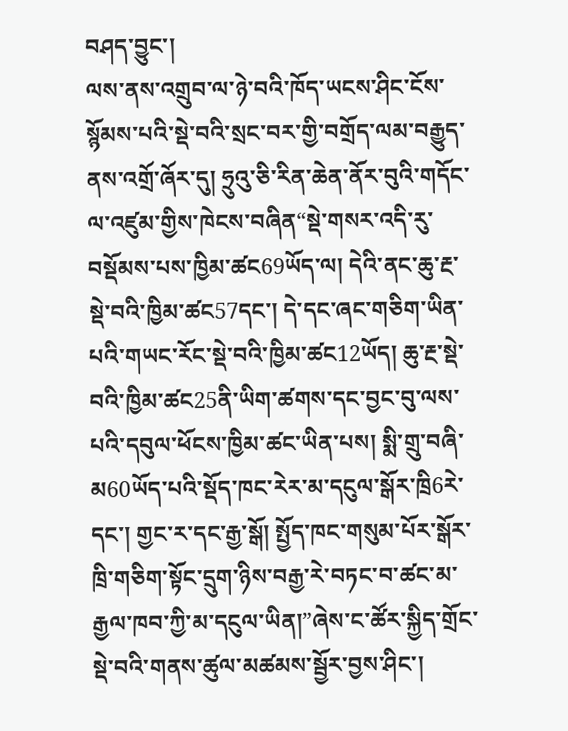བཤད་བྱུང་།
ལས་ནས་འགྲུབ་ལ་ཉེ་བའི་ཁོད་ཡངས་ཤིང་ངོས་སྙོམས་པའི་སྡེ་བའི་སྲང་བར་གྱི་བགྲོད་ལམ་བརྒྱུད་ནས་འགྲོ་ཞོར་དུ། ཧྲུའུ་ཅི་རིན་ཆེན་ནོར་བུའི་གདོང་ལ་འཛུམ་གྱིས་ཁེངས་བཞིན“སྡེ་གསར་འདི་རུ་བསྡོམས་པས་ཁྱིམ་ཚང69ཡོད་ལ། དེའི་ནང་ཆུ་རྔ་སྡེ་བའི་ཁྱིམ་ཚང57དང་། དེ་དང་ཞང་གཅིག་ཡིན་པའི་གཡང་རོང་སྡེ་བའི་ཁྱིམ་ཚང12ཡོད། ཆུ་རྔ་སྡེ་བའི་ཁྱིམ་ཚང25ནི་ཡིག་ཚགས་དང་བྱང་བུ་ལས་པའི་དབུལ་ཕོངས་ཁྱིམ་ཚང་ཡིན་པས། སྨི་གྲུ་བཞི་མ60ཡོད་པའི་སྡོད་ཁང་རེར་མ་དངུལ་སྒོར་ཁྲི6རེ་དང་། གྱང་ར་དང་རྒྱ་སྒོ། སྤྱོད་ཁང་གསུམ་པོར་སྒོར་ཁྲི་གཅིག་སྟོང་དྲུག་ཉིས་བརྒྱ་རེ་བཏང་བ་ཚང་མ་རྒྱལ་ཁབ་ཀྱི་མ་དངུལ་ཡིན།”ཞེས་ང་ཚོར་སྐྱིད་གྲོང་སྡེ་བའི་གནས་ཚུལ་མཚམས་སྦྱོར་བྱས་ཤིང་།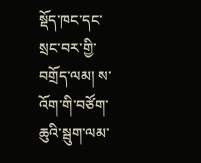སྡོད་ཁང་དང་སྲང་བར་གྱི་བགྲོད་ལམ། ས་འོག་གི་བཙོག་ཆུའི་སྦུག་ལམ་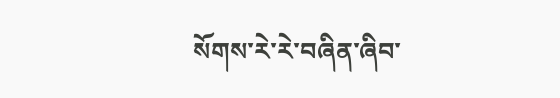སོགས་རེ་རེ་བཞིན་ཞིབ་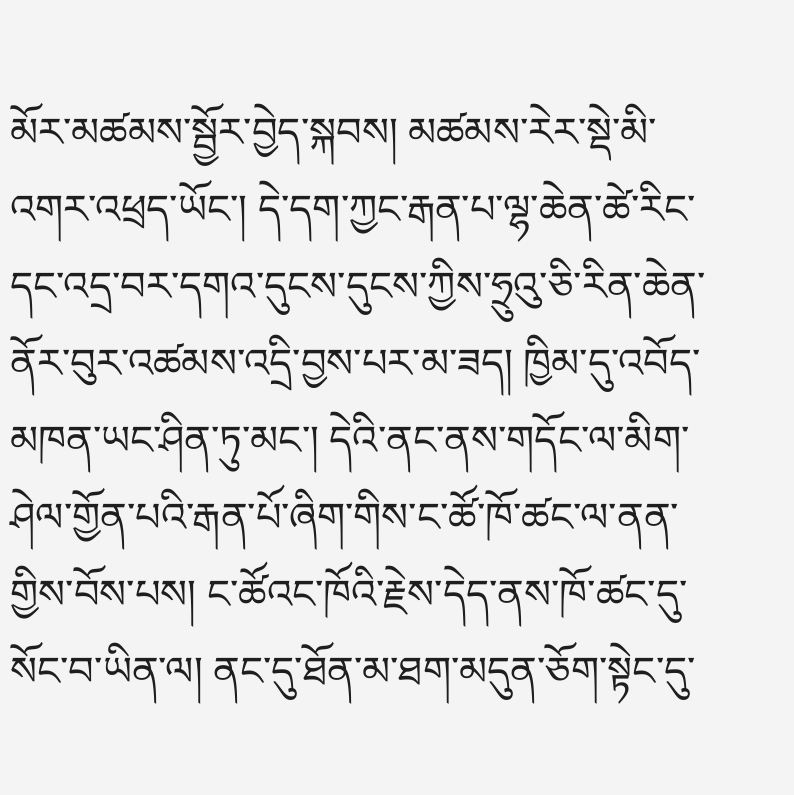མོར་མཚམས་སྦྱོར་བྱེད་སྐབས། མཚམས་རེར་སྡེ་མི་འགར་འཕྲད་ཡོང་། དེ་དག་ཀྱང་རྒན་པ་ལྷ་ཆེན་ཚེ་རིང་དང་འདྲ་བར་དགའ་དུངས་དུངས་ཀྱིས་ཧྲུའུ་ཅི་རིན་ཆེན་ནོར་བུར་འཚམས་འདྲི་བྱས་པར་མ་ཟད། ཁྱིམ་དུ་འབོད་མཁན་ཡང་ཤིན་ཏུ་མང་། དེའི་ནང་ནས་གདོང་ལ་མིག་ཤེལ་གྱོན་པའི་རྒན་པོ་ཞིག་གིས་ང་ཚོ་ཁོ་ཚང་ལ་ནན་གྱིས་བོས་པས། ང་ཚོའང་ཁོའི་རྗེས་དེད་ནས་ཁོ་ཚང་དུ་སོང་བ་ཡིན་ལ། ནང་དུ་ཐོན་མ་ཐག་མདུན་ཅོག་སྟེང་དུ་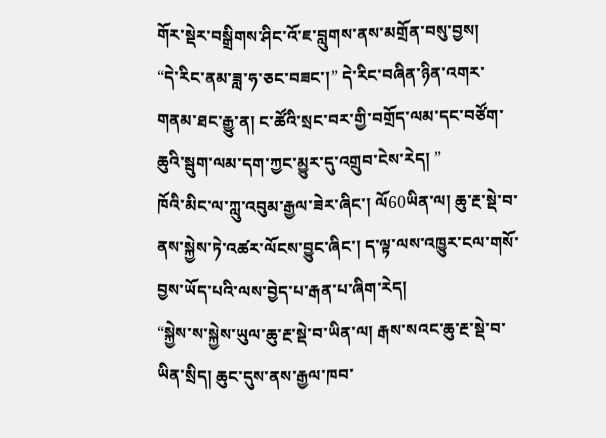གོར་སྡེར་བསྒྲིགས་ཤིང་འོ་ཇ་བླུགས་ནས་མགྲོན་བསུ་བྱས།
“དེ་རིང་ནམ་ཟླ་ཧ་ཅང་བཟང་།” དེ་རིང་བཞིན་ཉིན་འགར་གནམ་ཐང་རྒྱུ་ན། ང་ཚོའི་སྲང་བར་གྱི་བགྲོད་ལམ་དང་བཙོག་ཆུའི་སྦུག་ལམ་དག་ཀྱང་མྱུར་དུ་འགྲུབ་ངེས་རེད། ”
ཁོའི་མིང་ལ་ཀླུ་འབུམ་རྒྱལ་ཟེར་ཞིང་། ལོ60ཡིན་ལ། ཆུ་རྔ་སྡེ་བ་ནས་སྐྱེས་ཏེ་འཚར་ལོངས་བྱུང་ཞིང་། ད་ལྟ་ལས་འཁྱུར་ངལ་གསོ་བྱས་ཡོད་པའི་ལས་བྱེད་པ་རྒན་པ་ཞིག་རེད།
“སྐྱེས་ས་སྐྱེས་ཡུལ་ཆུ་རྔ་སྡེ་བ་ཡིན་ལ། རྒས་སའང་ཆུ་རྔ་སྡེ་བ་ཡིན་སྲིད། ཆུང་དུས་ནས་རྒྱལ་ཁབ་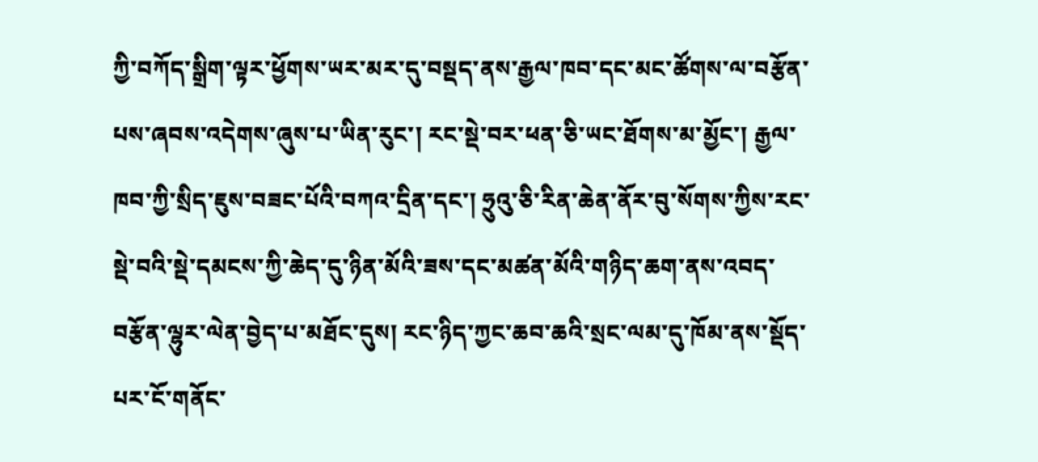ཀྱི་བཀོད་སྒྲིག་ལྟར་ཕྱོགས་ཡར་མར་དུ་བསྡད་ནས་རྒྱལ་ཁབ་དང་མང་ཚོགས་ལ་བརྩོན་པས་ཞབས་འདེགས་ཞུས་པ་ཡིན་རུང་། རང་སྡེ་བར་ཕན་ཅི་ཡང་ཐོགས་མ་མྱོང་། རྒྱལ་ཁབ་ཀྱི་སྲིད་ཇུས་བཟང་པོའི་བཀའ་དྲིན་དང་། ཧྲུའུ་ཅི་རིན་ཆེན་ནོར་བུ་སོགས་ཀྱིས་རང་སྡེ་བའི་སྡེ་དམངས་ཀྱི་ཆེད་དུ་ཉིན་མོའི་ཟས་དང་མཚན་མོའི་གཉིད་ཆག་ནས་འབད་བརྩོན་ལྷུར་ལེན་བྱེད་པ་མཐོང་དུས། རང་ཉིད་ཀྱང་ཆབ་ཆའི་སྲང་ལམ་དུ་ཁོམ་ནས་སྡོད་པར་ངོ་གནོང་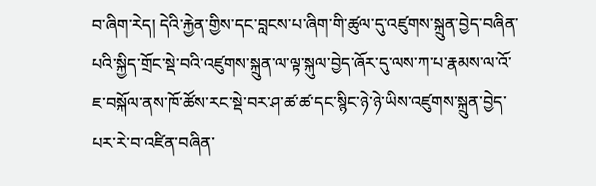བ་ཞིག་རེད། དེའི་རྐྱེན་གྱིས་དང་བླངས་པ་ཞིག་གི་ཚུལ་དུ་འཛུགས་སྐྲུན་བྱེད་བཞིན་པའི་སྐྱིད་གྲོང་སྡེ་བའི་འཛུགས་སྐྲུན་ལ་ལྟ་སྐུལ་བྱེད་ཞོར་དུ་ལས་ཀ་པ་རྣམས་ལ་འོ་ཇ་བསྐོལ་ནས་ཁོ་ཚོས་རང་སྡེ་བར་ཤ་ཚ་ཚ་དང་སྙིང་ཉེ་ཉེ་ཡིས་འཛུགས་སྐྲུན་བྱེད་པར་རེ་བ་འཛིན་བཞིན་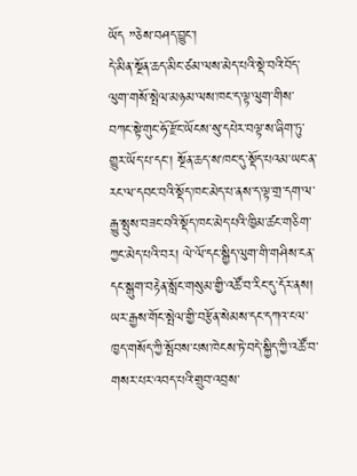ཡོད ”ཅེས་བཤད་བྱུང་།
དེ་མིན་སྔོན་ཆད་མིང་ཙམ་ལས་མེད་པའི་སྡེ་བའི་བོད་ལུག་གསོ་སྤེལ་མཉམ་ལས་ཁང་ད་ལྟ་ལུག་གིས་བཀང་སྟེ་གུང་ཧོ་རྫོང་ཡོངས་སུ་དཔེར་བལྟ་ས་ཞིག་ཏུ་གྱུར་ཡོད་པ་དང་། སྔོན་ཆད་ས་ཁང་དུ་སྡོད་པའམ་ཡང་ན་རང་ལ་དབང་བའི་སྡོད་ཁང་མེད་པ་ནས་ད་ལྟ་གྲ་དག་ལ་རྒྱུ་སྤུས་བཟང་བའི་སྡོད་ཁང་མེད་པའི་ཁྱིམ་ཚང་གཅིག་ཀྱང་མེད་པའི་བར། ལེ་ལོ་དང་སྒྱིད་ལུག་གི་གཤིས་ངན་དང་སྒུག་བརྟེན་སློང་གསུམ་གྱི་འཚོ་བ་རིང་དུ་དོར་ནས། ཡར་རྒྱས་གོང་སྤེལ་གྱི་བརྩོན་སེམས་དང་དཀའ་ངལ་ཁྱད་གསོད་ཀྱི་སྤོབས་པས་ཁེངས་ཏེ་བདེ་སྐྱིད་ཀྱི་འཚོ་བ་གསར་པར་འབད་པའི་གྲུབ་འབྲས་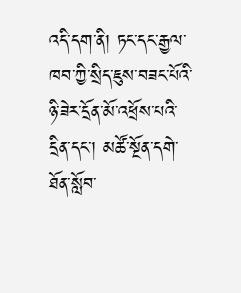འདི་དག་ནི། ཏང་དང་རྒྱལ་ཁབ་ཀྱི་སྲིད་ཇུས་བཟང་པོའི་ཉི་ཟེར་དྲོན་མོ་འཕྲོས་པའི་དྲིན་དང་། མཚོ་སྔོན་དགེ་ཐོན་སློབ་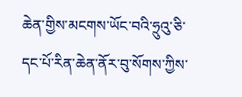ཆེན་གྱིས་མངགས་ཡོང་བའི་ཧྲུའུ་ཅི་དང་པོ་རིན་ཆེན་ནོར་བུ་སོགས་ཀྱིས་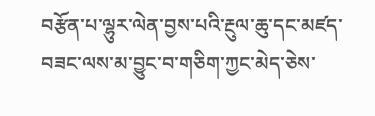བརྩོན་པ་ལྷུར་ལེན་བྱས་པའི་རྔུལ་ཆུ་དང་མཛད་བཟང་ལས་མ་བྱུང་བ་གཅིག་ཀྱང་མེད་ཅེས་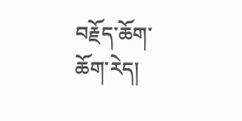བརྗོད་ཆོག་ཆོག་རེད།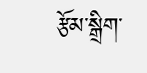རྩོམ་སྒྲིག་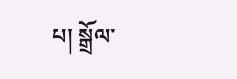པ། སྒྲོལ་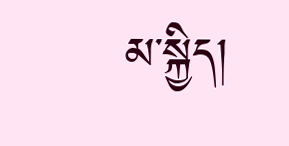མ་སྐྱིད།